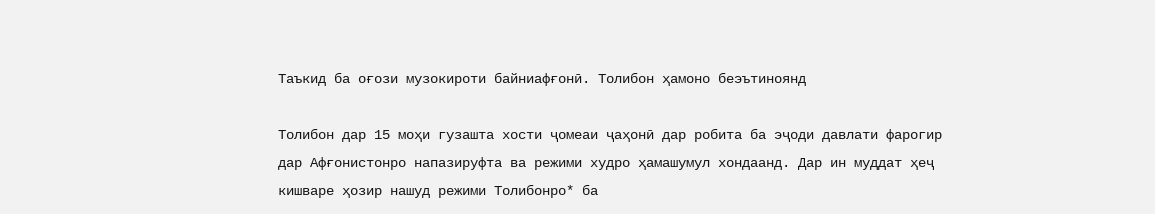Таъкид ба оғози музокироти байниафғонӣ. Толибон ҳамоно беэътиноянд

Толибон дар 15 моҳи гузашта хости ҷомеаи ҷаҳонӣ дар робита ба эҷоди давлати фарогир дар Афғонистонро напазируфта ва режими худро ҳамашумул хондаанд. Дар ин муддат ҳеҷ кишваре ҳозир нашуд режими Толибонро* ба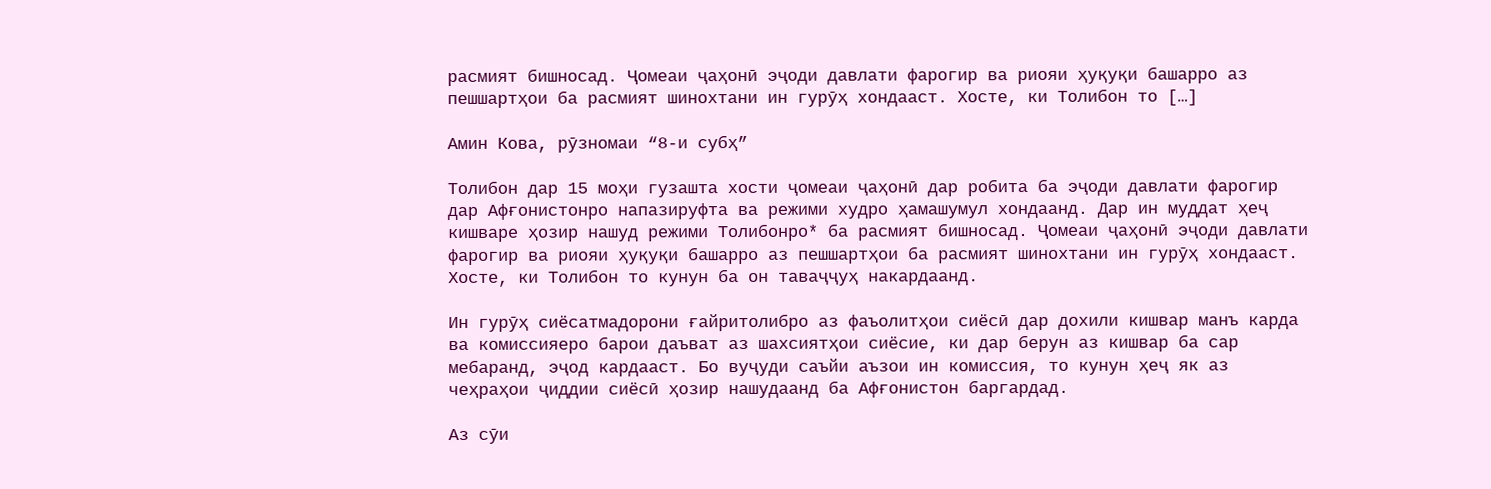расмият бишносад. Ҷомеаи ҷаҳонӣ эҷоди давлати фарогир ва риояи ҳуқуқи башарро аз пешшартҳои ба расмият шинохтани ин гурӯҳ хондааст. Хосте, ки Толибон то […]

Амин Кова, рӯзномаи “8-и субҳ”

Толибон дар 15 моҳи гузашта хости ҷомеаи ҷаҳонӣ дар робита ба эҷоди давлати фарогир дар Афғонистонро напазируфта ва режими худро ҳамашумул хондаанд. Дар ин муддат ҳеҷ кишваре ҳозир нашуд режими Толибонро* ба расмият бишносад. Ҷомеаи ҷаҳонӣ эҷоди давлати фарогир ва риояи ҳуқуқи башарро аз пешшартҳои ба расмият шинохтани ин гурӯҳ хондааст. Хосте, ки Толибон то кунун ба он таваҷҷуҳ накардаанд.

Ин гурӯҳ сиёсатмадорони ғайритолибро аз фаъолитҳои сиёсӣ дар дохили кишвар манъ карда ва комиссияеро барои даъват аз шахсиятҳои сиёсие, ки дар берун аз кишвар ба сар мебаранд, эҷод кардааст. Бо вуҷуди саъйи аъзои ин комиссия, то кунун ҳеҷ як аз чеҳраҳои ҷиддии сиёсӣ ҳозир нашудаанд ба Афғонистон баргардад.

Аз сӯи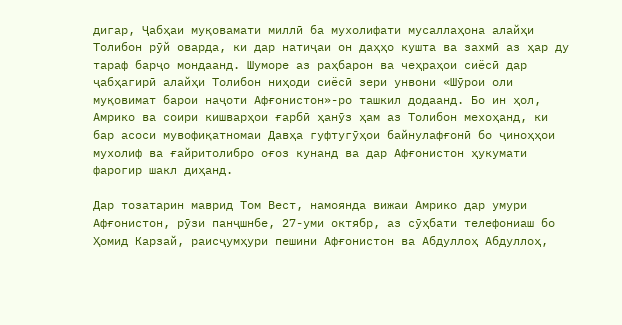дигар, Ҷабҳаи муқовамати миллӣ ба мухолифати мусаллаҳона алайҳи Толибон рӯй оварда, ки дар натиҷаи он даҳҳо кушта ва захмӣ аз ҳар ду тараф барҷо мондаанд. Шуморе аз раҳбарон ва чеҳраҳои сиёсӣ дар ҷабҳагирӣ алайҳи Толибон ниҳоди сиёсӣ зери унвони «Шӯрои оли муқовимат барои наҷоти Афғонистон»-ро ташкил додаанд. Бо ин ҳол, Амрико ва соири кишварҳои ғарбӣ ҳанӯз ҳам аз Толибон мехоҳанд, ки бар асоси мувофиқатномаи Давҳа гуфтугӯҳои байнулафғонӣ бо ҷиноҳҳои мухолиф ва ғайритолибро оғоз кунанд ва дар Афғонистон ҳукумати фарогир шакл диҳанд.

Дар тозатарин маврид Том Вест, намоянда вижаи Амрико дар умури Афғонистон, рӯзи панҷшнбе, 27-уми октябр, аз сӯҳбати телефониаш бо Ҳомид Карзай, раисҷумҳури пешини Афғонистон ва Абдуллоҳ Абдуллоҳ,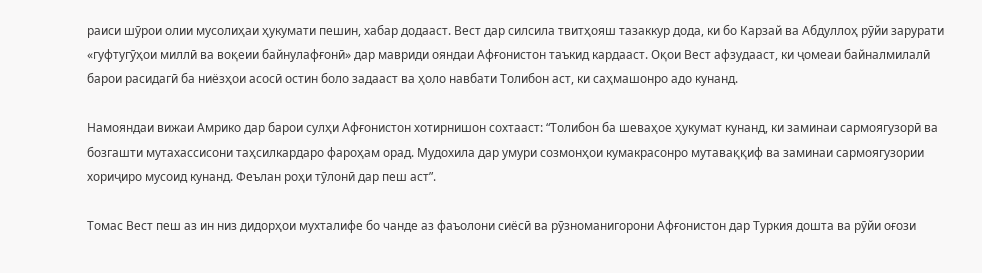раиси шӯрои олии мусолиҳаи ҳукумати пешин, хабар додааст. Вест дар силсила твитҳояш тазаккур дода, ки бо Карзай ва Абдуллоҳ рӯйи зарурати «гуфтугӯҳои миллӣ ва воқеии байнулафғонӣ» дар мавриди ояндаи Афғонистон таъкид кардааст. Оқои Вест афзудааст, ки ҷомеаи байналмилалӣ барои расидагӣ ба ниёзҳои асосӣ остин боло задааст ва ҳоло навбати Толибон аст, ки саҳмашонро адо кунанд.

Намояндаи вижаи Амрико дар барои сулҳи Афғонистон хотирнишон сохтааст: “Толибон ба шеваҳое ҳукумат кунанд, ки заминаи сармоягузорӣ ва бозгашти мутахассисони таҳсилкардаро фароҳам орад. Мудохила дар умури созмонҳои кумакрасонро мутаваққиф ва заминаи сармоягузории хориҷиро мусоид кунанд. Феълан роҳи тӯлонӣ дар пеш аст”.

Томас Вест пеш аз ин низ дидорҳои мухталифе бо чанде аз фаъолони сиёсӣ ва рӯзноманигорони Афғонистон дар Туркия дошта ва рӯйи оғози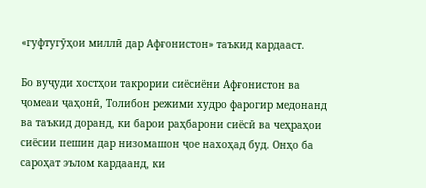«гуфтугӯҳои миллӣ дар Афғонистон» таъкид кардааст.

Бо вуҷуди хостҳои такрории сиёсиёни Афғонистон ва ҷомеаи ҷаҳонӣ, Толибон режими худро фарогир медонанд ва таъкид доранд, ки барои раҳбарони сиёсӣ ва чеҳраҳои сиёсии пешин дар низомашон ҷое нахоҳад буд. Онҳо ба сароҳат эълом кардаанд, ки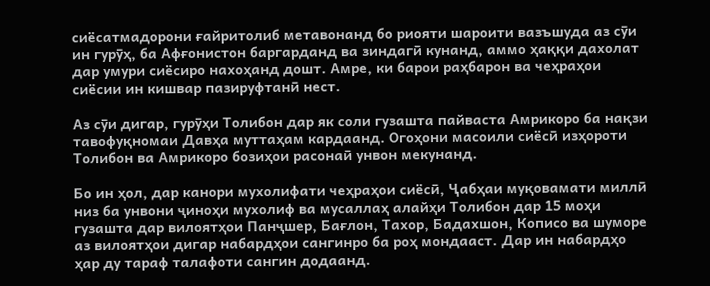сиёсатмадорони ғайритолиб метавонанд бо риояти шароити вазъшуда аз сӯи ин гурӯҳ, ба Афғонистон баргарданд ва зиндагӣ кунанд, аммо ҳаққи дахолат дар умури сиёсиро нахоҳанд дошт. Амре, ки барои раҳбарон ва чеҳраҳои сиёсии ин кишвар пазируфтанӣ нест.

Аз сӯи дигар, гурӯҳи Толибон дар як соли гузашта пайваста Амрикоро ба нақзи тавофуқномаи Давҳа муттаҳам кардаанд. Огоҳони масоили сиёсӣ изҳороти Толибон ва Амрикоро бозиҳои расонаӣ унвон мекунанд.

Бо ин ҳол, дар канори мухолифати чеҳраҳои сиёсӣ, Ҷабҳаи муқовамати миллӣ низ ба унвони ҷиноҳи мухолиф ва мусаллаҳ алайҳи Толибон дар 15 моҳи гузашта дар вилоятҳои Панҷшер, Бағлон, Тахор, Бадахшон, Кописо ва шуморе аз вилоятҳои дигар набардҳои сангинро ба роҳ мондааст. Дар ин набардҳо ҳар ду тараф талафоти сангин додаанд.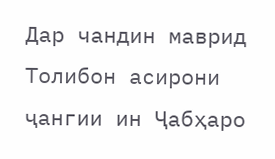Дар чандин маврид Толибон асирони ҷангии ин Ҷабҳаро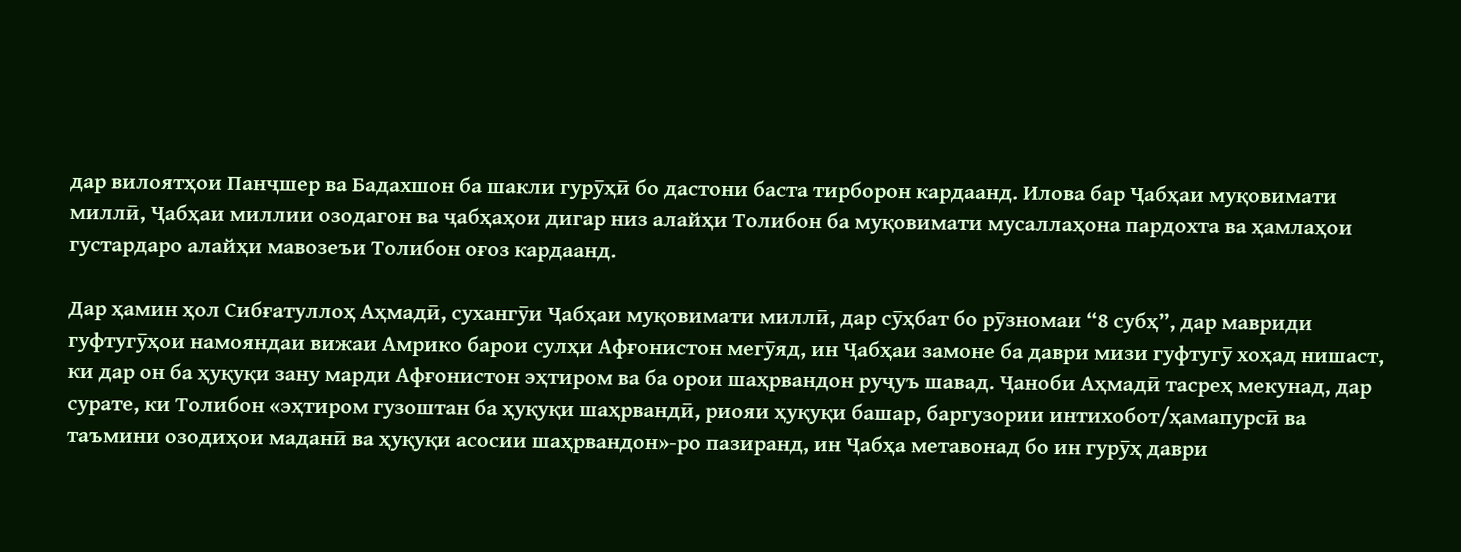дар вилоятҳои Панҷшер ва Бадахшон ба шакли гурӯҳӣ бо дастони баста тирборон кардаанд. Илова бар Ҷабҳаи муқовимати миллӣ, Ҷабҳаи миллии озодагон ва ҷабҳаҳои дигар низ алайҳи Толибон ба муқовимати мусаллаҳона пардохта ва ҳамлаҳои густардаро алайҳи мавозеъи Толибон оғоз кардаанд.

Дар ҳамин ҳол Сибғатуллоҳ Аҳмадӣ, сухангӯи Ҷабҳаи муқовимати миллӣ, дар сӯҳбат бо рӯзномаи “8 субҳ”, дар мавриди гуфтугӯҳои намояндаи вижаи Амрико барои сулҳи Афғонистон мегӯяд, ин Ҷабҳаи замоне ба даври мизи гуфтугӯ хоҳад нишаст, ки дар он ба ҳуқуқи зану марди Афғонистон эҳтиром ва ба орои шаҳрвандон руҷуъ шавад. Ҷаноби Аҳмадӣ тасреҳ мекунад, дар сурате, ки Толибон «эҳтиром гузоштан ба ҳуқуқи шаҳрвандӣ, риояи ҳуқуқи башар, баргузории интихобот/ҳамапурсӣ ва таъмини озодиҳои маданӣ ва ҳуқуқи асосии шаҳрвандон»-ро пазиранд, ин Ҷабҳа метавонад бо ин гурӯҳ даври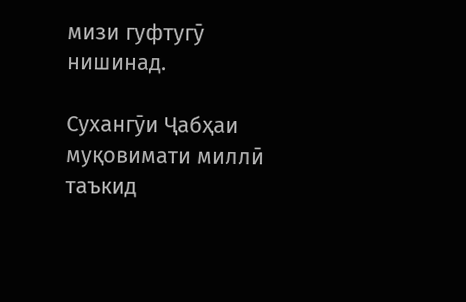мизи гуфтугӯ нишинад.

Сухангӯи Ҷабҳаи муқовимати миллӣ таъкид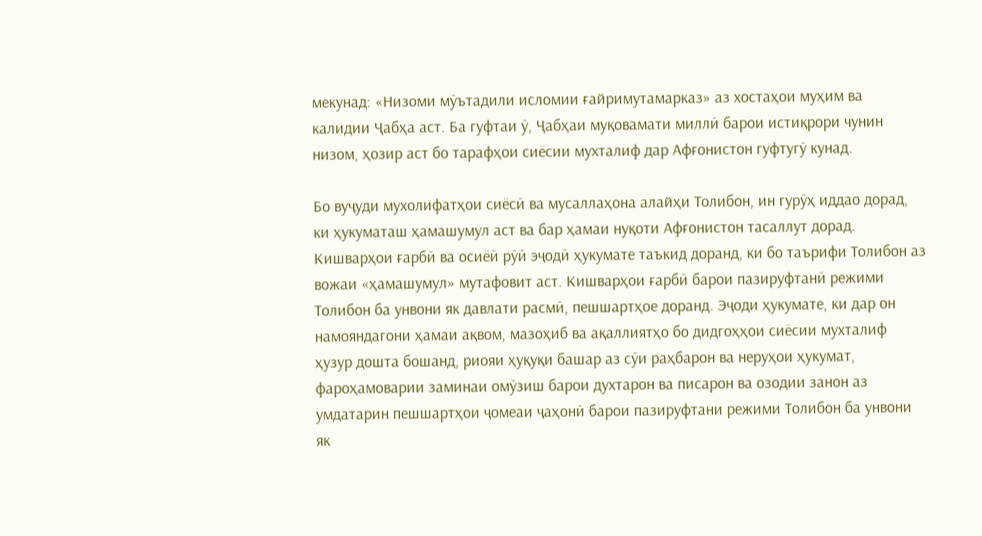мекунад: «Низоми мӯътадили исломии ғайримутамарказ» аз хостаҳои муҳим ва калидии Ҷабҳа аст. Ба гуфтаи ӯ, Ҷабҳаи муқовамати миллӣ барои истиқрори чунин низом, ҳозир аст бо тарафҳои сиёсии мухталиф дар Афғонистон гуфтугӯ кунад.

Бо вуҷуди мухолифатҳои сиёсӣ ва мусаллаҳона алайҳи Толибон, ин гурӯҳ иддао дорад, ки ҳукуматаш ҳамашумул аст ва бар ҳамаи нуқоти Афғонистон тасаллут дорад. Кишварҳои ғарбӣ ва осиёӣ рӯӣ эҷодӣ ҳукумате таъкид доранд, ки бо таърифи Толибон аз вожаи «ҳамашумул» мутафовит аст. Кишварҳои ғарбӣ барои пазируфтанӣ режими Толибон ба унвони як давлати расмӣ, пешшартҳое доранд. Эҷоди ҳукумате, ки дар он намояндагони ҳамаи ақвом, мазоҳиб ва ақаллиятҳо бо дидгоҳҳои сиёсии мухталиф ҳузур дошта бошанд, риояи ҳуқуқи башар аз сӯи раҳбарон ва неруҳои ҳукумат, фароҳамоварии заминаи омӯзиш барои духтарон ва писарон ва озодии занон аз умдатарин пешшартҳои ҷомеаи ҷаҳонӣ барои пазируфтани режими Толибон ба унвони як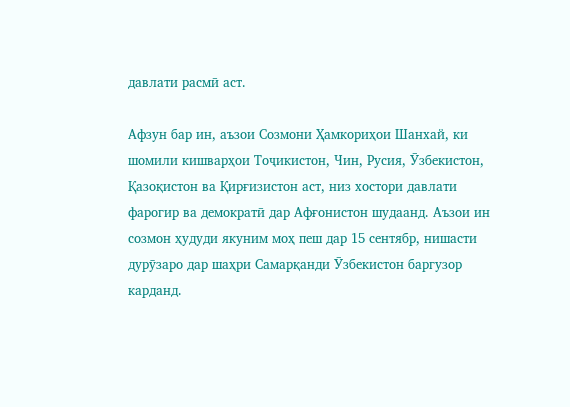давлати расмӣ аст.

Афзун бар ин, аъзои Созмони Ҳамкориҳои Шанхай, ки шомили кишварҳои Тоҷикистон, Чин, Русия, Ӯзбекистон, Қазоқистон ва Қирғизистон аст, низ хостори давлати фарогир ва демократӣ дар Афғонистон шудаанд. Аъзои ин созмон ҳудуди якуним моҳ пеш дар 15 сентябр, нишасти дурӯзаро дар шаҳри Самарқанди Ӯзбекистон баргузор карданд.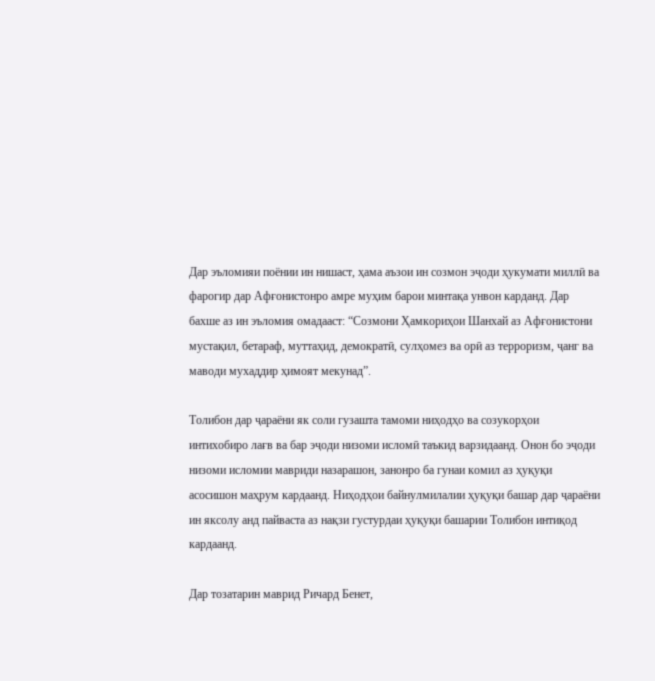Дар эъломияи поёнии ин нишаст, ҳама аъзои ин созмон эҷоди ҳукумати миллӣ ва фарогир дар Афғонистонро амре муҳим барои минтақа унвон карданд. Дар бахше аз ин эъломия омадааст: “Созмони Ҳамкориҳои Шанхай аз Афғонистони мустақил, бетараф, муттаҳид, демократӣ, сулҳомез ва орӣ аз терроризм, ҷанг ва маводи мухаддир ҳимоят мекунад”.

Толибон дар ҷараёни як соли гузашта тамоми ниҳодҳо ва созукорҳои интихобиро лағв ва бар эҷоди низоми исломӣ таъкид варзидаанд. Онон бо эҷоди низоми исломии мавриди назарашон, занонро ба гунаи комил аз ҳуқуқи асосишон маҳрум кардаанд. Ниҳодҳои байнулмилалии ҳуқуқи башар дар ҷараёни ин яксолу анд пайваста аз нақзи густурдаи ҳуқуқи башарии Толибон интиқод кардаанд.

Дар тозатарин маврид Ричард Бенет,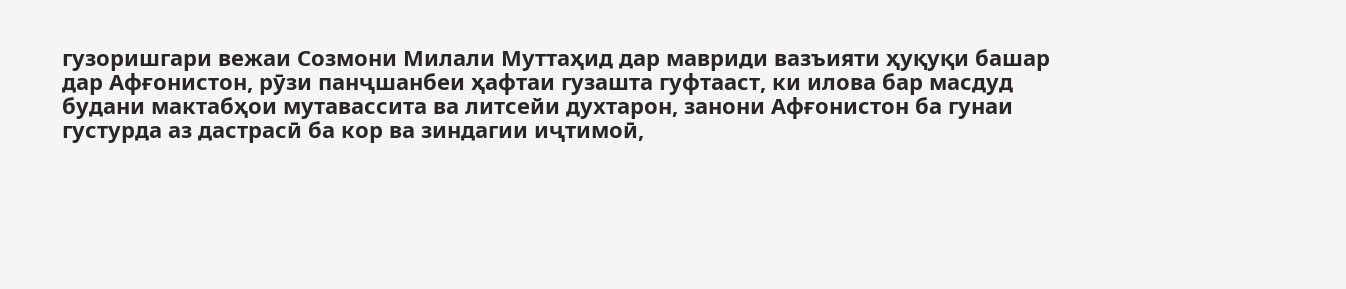гузоришгари вежаи Созмони Милали Муттаҳид дар мавриди вазъияти ҳуқуқи башар дар Афғонистон, рӯзи панҷшанбеи ҳафтаи гузашта гуфтааст, ки илова бар масдуд будани мактабҳои мутавассита ва литсейи духтарон, занони Афғонистон ба гунаи густурда аз дастрасӣ ба кор ва зиндагии иҷтимоӣ,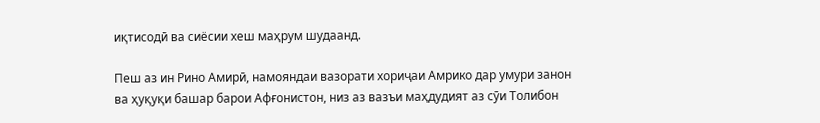иқтисодӣ ва сиёсии хеш маҳрум шудаанд.

Пеш аз ин Рино Амирӣ, намояндаи вазорати хориҷаи Амрико дар умури занон ва ҳуқуқи башар барои Афғонистон, низ аз вазъи маҳдудият аз сӯи Толибон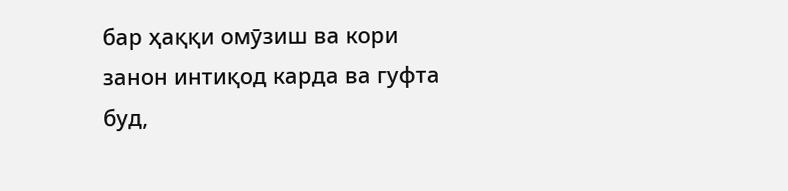бар ҳаққи омӯзиш ва кори занон интиқод карда ва гуфта буд,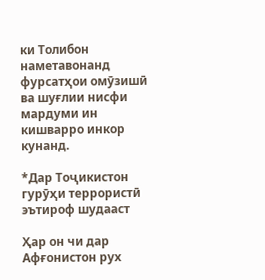ки Толибон наметавонанд фурсатҳои омӯзишӣ ва шуғлии нисфи мардуми ин кишварро инкор кунанд.

*Дар Тоҷикистон гурӯҳи террористӣ эътироф шудааст

Ҳар он чи дар Афғонистон рух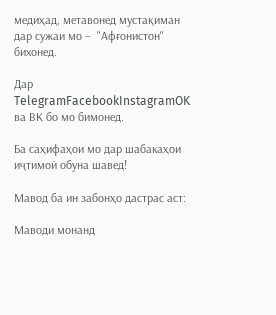медиҳад, метавонед мустақиман дар сужаи мо –  "Афғонистон" бихонед.

Дар TelegramFacebookInstagramOK ва ВК бо мо бимонед.

Ба саҳифаҳои мо дар шабакаҳои иҷтимоӣ обуна шавед!

Мавод ба ин забонҳо дастрас аст:

Маводи монанд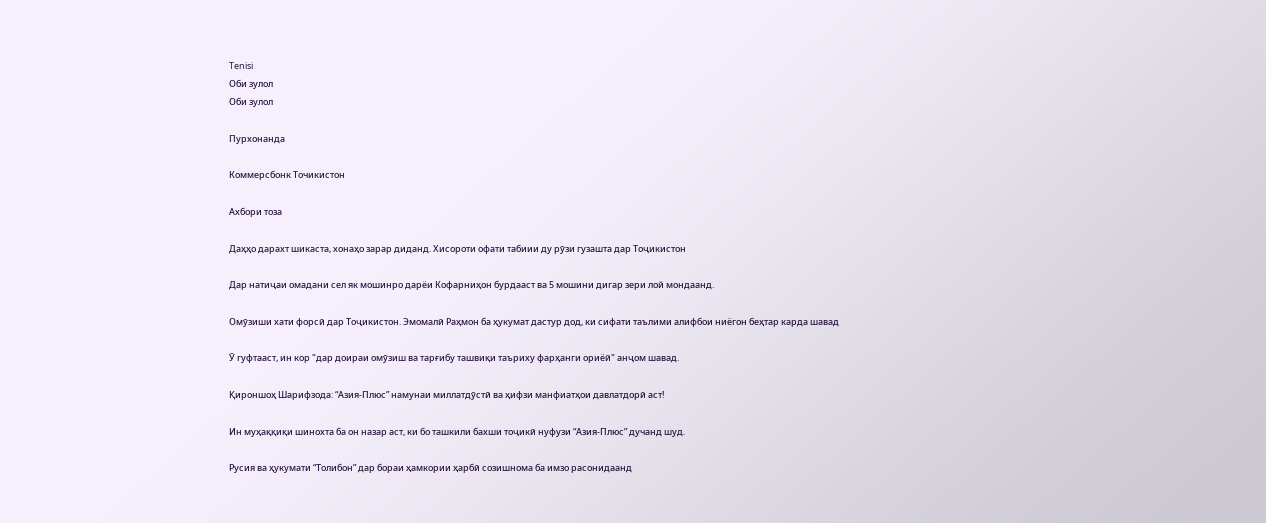Tenisi
Оби зулол
Оби зулол

Пурхонанда

Коммерсбонк Точикистон

Ахбори тоза

Даҳҳо дарахт шикаста, хонаҳо зарар диданд. Хисороти офати табиии ду рӯзи гузашта дар Тоҷикистон

Дар натиҷаи омадани сел як мошинро дарёи Кофарниҳон бурдааст ва 5 мошини дигар зери лой мондаанд.

Омӯзиши хати форсӣ дар Тоҷикистон. Эмомалӣ Раҳмон ба ҳукумат дастур дод, ки сифати таълими алифбои ниёгон беҳтар карда шавад

Ӯ гуфтааст, ин кор "дар доираи омӯзиш ва тарғибу ташвиқи таъриху фарҳанги ориёӣ" анҷом шавад.

Қироншоҳ Шарифзода: “Азия-Плюс” намунаи миллатдӯстӣ ва ҳифзи манфиатҳои давлатдорӣ аст!

Ин муҳаққиқи шинохта ба он назар аст, ки бо ташкили бахши тоҷикӣ нуфузи “Азия-Плюс” дучанд шуд.

Русия ва ҳукумати “Толибон” дар бораи ҳамкории ҳарбӣ созишнома ба имзо расонидаанд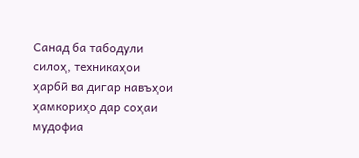Санад ба табодули силоҳ, техникаҳои ҳарбӣ ва дигар навъҳои ҳамкориҳо дар соҳаи мудофиа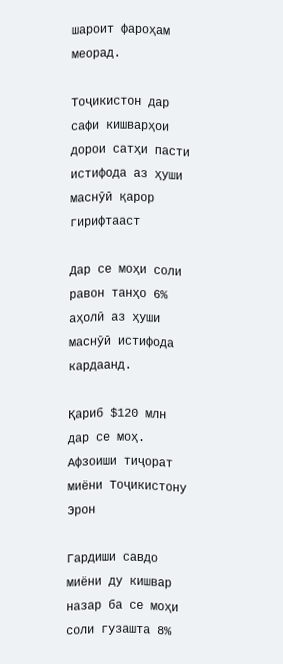шароит фароҳам меорад.

Тоҷикистон дар сафи кишварҳои дорои сатҳи пасти истифода аз ҳуши маснӯӣ қарор гирифтааст

Дар се моҳи соли равон танҳо 6% аҳолӣ аз ҳуши маснӯӣ истифода кардаанд.

Қариб $120 млн дар се моҳ. Афзоиши тиҷорат миёни Тоҷикистону Эрон

Гардиши савдо миёни ду кишвар назар ба се моҳи соли гузашта 8%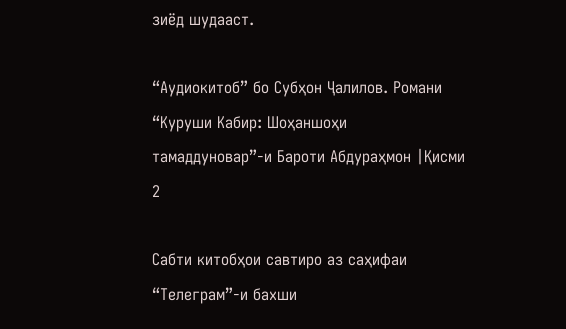зиёд шудааст.

“Аудиокитоб” бо Субҳон Ҷалилов. Романи “Куруши Кабир: Шоҳаншоҳи тамаддуновар”-и Бароти Абдураҳмон |Қисми 2

Cабти китобҳои савтиро аз саҳифаи “Телеграм”-и бахши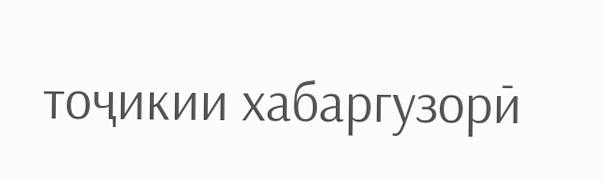тоҷикии хабаргузорӣ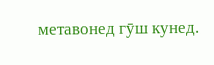метавонед гӯш кунед.